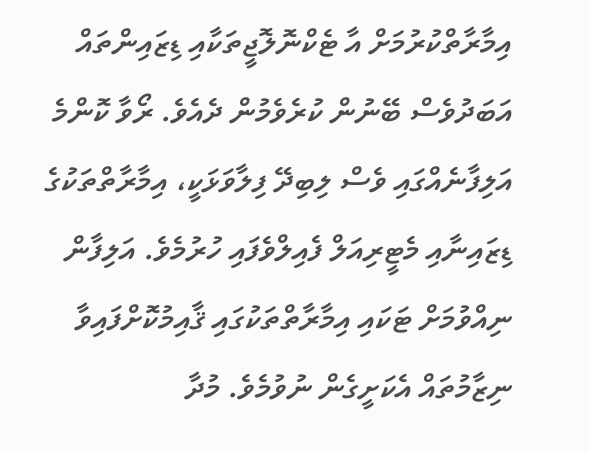އިމާރާތްކުރުމަށް އާ ޓެކްނޮލޮޖީތަކާއި ޑިޒައިންތައް އަބަދުވެސް ބޭނުން ކުރެވެމުން ދެއެވެ. ރޯވާ ކޮންމެ އަލިފާނެއްގައި ވެސް ލިބިދޭ ފިލާވަޅަކީ، އިމާރާތްތަކުގެ ޑިޒައިނާއި މެޓީރިއަލް ފެއިލްވެފައި ހުރުމެވެ. އަލިފާން ނިއްވުމަށް ޓަކައި އިމާރާތްތަކުގައި ޤާއިމުކޮށްފައިވާ ނިޒާމުތައް އެކަށީގެން ނުވުމެވެ. މުދާ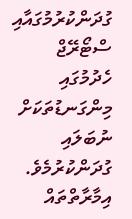ގުދަންކުރުމުގައާއި ސްޓޯރޭޖް ހެދުމުގައި މިންގަނޑުތަކަށް ނުބަލައި ގުދަންކުރުމެވެ. އިމާރާތްތައް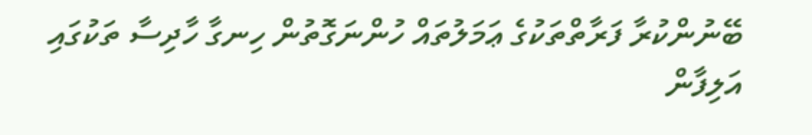ބޭނުންކުރާ ފަރާތްތަކުގެ ޢަމަލުތައް ހުންނަގޮތުން ހިނގާ ހާދިސާ ތަކުގައި އަލިފާން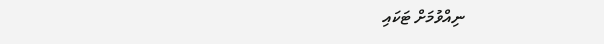ނިއްވުމަށް ޓަކައި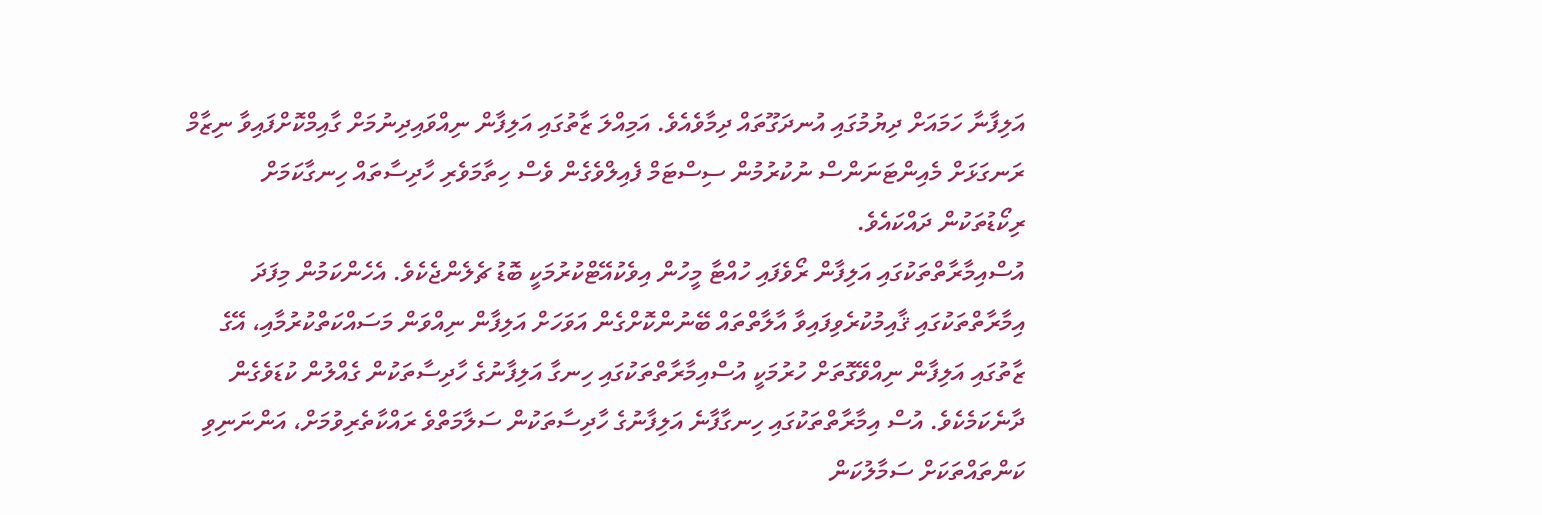އަލިފާނާ ހަމައަށް ދިޔުމުގައި އުނދަގޫތައް ދިމާވެއެވެ. އަމިއްލަ ޒާތުގައި އަލިފާން ނިއްވައިދިނުމަށް ގާއިމްކޮށްފައިވާ ނިޒާމް ރަނގަޅަށް މެއިންޓަނަންސް ނުކުރުމުން ސިސްޓަމް ފެއިލްވެގެން ވެސް ހިތާމަވެރި ހާދިސާތައް ހިނގާކަމަށް ރިކޯޑުތަކުން ދައްކައެވެ.
އުސްއިމާރާތްތަކުގައި އަލިފާން ރޯވެފައި ހުއްޓާ މީހުން އިވެކުއޭޓްކުރުމަކީ ބޮޑު ޗެލެންޖެކެވެ. އެހެންކަމުން މިފަދަ އިމާރާތްތަކުގައި ޤާއިމުކުރެވިފައިވާ އާލާތްތައް ބޭނުންކޮށްގެން އަވަހަށް އަލިފާން ނިއްވަން މަސައްކަތްކުރުމާއި، އޭގެ ޒާތުގައި އަލިފާން ނިއްވޭގޮތަށް ހުރުމަކީ އުސްއިމާރާތްތަކުގައި ހިނގާ އަލިފާނުގެ ހާދިސާތަކުން ގެއްލުން ކުޑަވެގެން ދާނެކަމެކެވެ. އުސް އިމާރާތްތަކުގައި ހިނގާފާނެ އަލިފާނުގެ ހާދިސާތަކުން ސަލާމަތްވެ ރައްކާތެރިވުމަށް، އަންނަނިވި ކަންތައްތަކަށް ސަމާލުކަން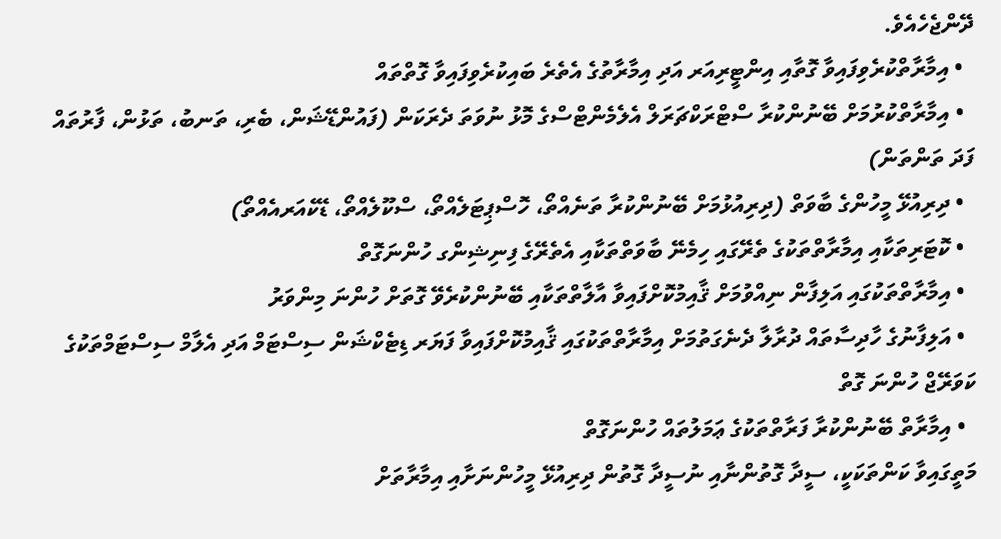ދޭންޖެހެއެވެ.
  • އިމާރާތްކުރެވިފައިވާ ގޮތާއި އިންޓީރިއަރ އަދި އިމާރާތުގެ އެތެރެ ބައިކުރެވިފައިވާ ގޮތްތައް
  • އިމާރާތްކުރުމަށް ބޭނުންކުރާ ސްޓްރަކްޗަރަލް އެލެމެންޓްސްގެ މޮޅު ނުވަތަ ދެރަކަން (ފައުންޑޭޝަން، ބެރި، ތަނބު، ތަޅުން، ފާރުތައް ފަދަ ތަންތަން)
  • ދިރިއުޅޭ މީހުންގެ ބާވަތް (ދިރިއުޅުމަށް ބޭނުންކުރާ ތަނެއްތޯ، ހޮސްޕިޓަލެއްތޯ، ސްކޫލެއްތޯ، ޑޭކެއަރއެއްތޯ)
  • ކޮޓަރިތަކާއި އިމާރާތްތަކުގެ ތެރޭގައި ހިމެނޭ ބާވަތްތަކާއި އެތެރޭގެ ފިނިޝިންގ ހުންނަގޮތް
  • އިމާރާތްތަކުގައި އަލިފާން ނިއްވުމަށް ޤާއިމުކޮށްފައިވާ އާލާތްތަކާއި ބޭނުންކުރެވޭ ގޮތަށް ހުންނަ މިންވަރު
  • އަލިފާނުގެ ހާދިސާތައް ދުރާލާ ދެނެގަތުމަށް އިމާރާތްތަކުގައި ޤާއިމުކޮށްފައިވާ ފަޔަރ ޑިޓެކްޝަން ސިސްޓަމް އަދި އެލާމް ސިސްޓަމްތަކުގެ ކަވަރޭޖް ހުންނަ ގޮތް
  • އިމާރާތް ބޭނުންކުރާ ފަރާތްތަކުގެ ޢަމަލުތައް ހުންނަގޮތް
މަތީގައިވާ ކަންތަކަކީ، ސީދާ ގޮތުންނާއި ނުސީދާ ގޮތުން ދިރިއުޅޭ މީހުންނަށާއި އިމާރާތަށް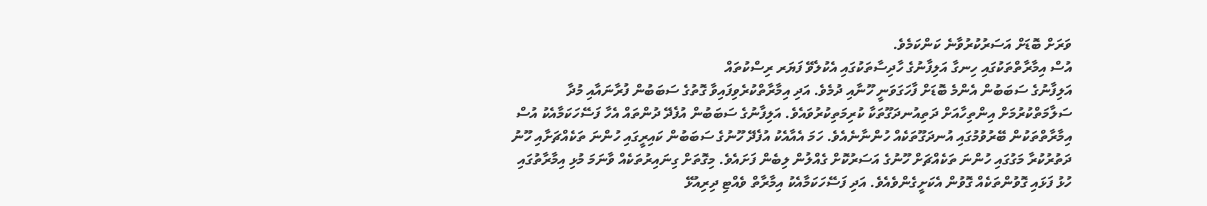ވަރަށް ބޮޑަށް އަސަރުކުރުވާނެ ކަންކަމެވެ.
އުސް އިމާރާތްތަކުގައި ހިނގާ އަލިފާނުގެ ހާދިސާތަކުގައި އެކުލެވޭ ފަޔަރ ރިސްކުތައް
އަލިފާނުގެ ސަބަބުން އެންމެ ބޮޑަށް ފާހަގަވަނީ ހޫނާއި ދުމެވެ. އަދި އިމާރާތްކުރެވިފައިވާ ގޮތުގެ ސަބަބުން ފުރާނައާއި މުދާ ސަލާމަތްކުރުމަށް އިންތިހާއަށް ދަތިއުނދަގޫތަކާ ކުރިމަތިކުރުވައެވެ. އަލިފާނުގެ ސަބަބުން އުފެދޭ ދުންތައް އެހާ ފަސޭހަކަމާއެކު އުސް އިމާރާތްތަކުން ބޭރުވުމުގައި އުނދަގޫތަކެއް ހުންނާނެއެވެ. ހަމަ އެއާއެކު އުފެދޭ ހޫނުގެ ސަބަބުން ކައިރީގައި ހުންނަ ތަކެއްޗަށާއި ހޫނު ދަތުރުކުރާ މަގުގައި ހުންނަ ތަކެއްޗަށް ހޫނުގެ އަސަރުކޮށް ގެއްލުން ލިބެން ފަށައެވެ. މިގޮތަށް ގިނައިރުތަކެއް ވާނަމަ މުޅި އިމާރާތުގައި ހުޅު ފަޅައި ގޮވުންތަކެއް ގޮވުން އެކަށީގެންވެއެވެ. އަދި ފަސޭހަކަމާއެކު އިމާރާތް ވެއްޓި ދިރިއުޅޭ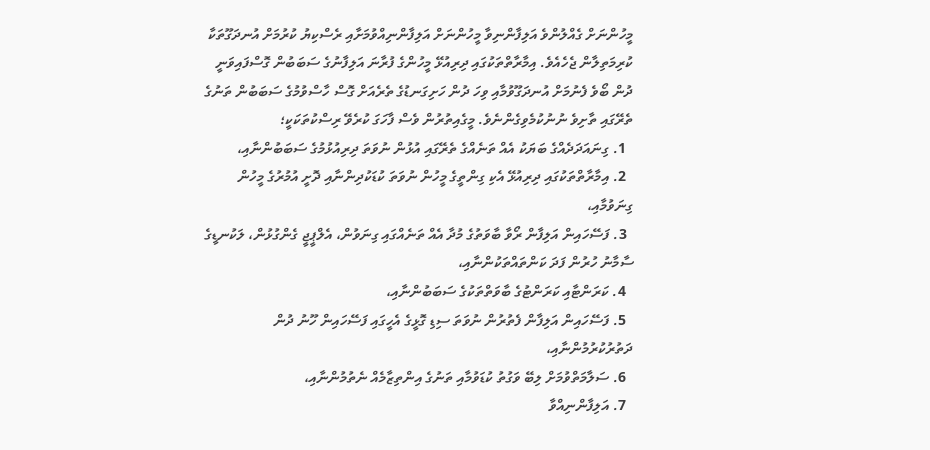މީހުންނަށް ގެއްލުންވެ އަލިފާންނިވާ މީހުންނަށް އަލިފާންނިއްވުމަށާއި ރެސްކިޔު ކުރުމަށް އުނދަގޫތަކާ ކުރިމަތިލާން ޖެހެއެވެ. އިމާރާތްތަކުގައި ދިރިއުޅޭ މީހުންގެ ފުރާނަ އަލިފާނުގެ ސަބަބުން ގޮސްފައިވަނީ ދުން ބޯވެ ފެނުމަށް އުނދަގޫވުމާއި ވިހަ ދުން ހަށިގަނޑުގެ ތެރެއަށް ގޮސް ހާސްވުމުގެ ސަބަބުން ތަނުގެ ތެރޭގައި ތާށިވެ ނުނުކުމެވިގެންނެވެ. މީގެއިތުރުން ވެސް ފާހަގަ ކުރެވޭ ރިސްކުތަކަކީ؛
  1. ގިނައަދަދެއްގެ ބަޔަކު އެއް ތަނެއްގެ ތެރޭގައި އުޅުން ނުވަތަ ދިރިއުޅުމުގެ ސަބަބުންނާއި،
  2. އިމާރާތްތަކުގައި ދިރިއުޅޭ އެކި ގިންތީގެ މީހުން ނުވަތަ ކުޑަކުދިންނާއި ދޮށީ އުމުރުގެ މީހުން ގިނަވުމާއި،
  3. ފަސޭހައިން އަލިފާން ރޯވާ ބާވަތުގެ މުދާ އެއް ތަނެއްގައި ގިނަވުން، އެލްޕީޖީ ގެންގުޅުން، ލަކުނޑީގެ ސާމާނު ހުރުން ފަދަ ކަންތައްތަކުންނާއި،
  4. ކަރަންޓާއި ކަރަންޓުގެ ބާވަތްތަކުގެ ސަބަބުންނާއި،
  5. ފަސޭހައިން އަލިފާން ފެތުރުން ނުވަތަ ސިޑި ގޮޅީގެ އެހީގައި ފަސޭހައިން ހޫނު ދުން ދަތުރުކުރުމުންނާއި،
  6. ސަލާމަތްވުމަށް ލިބޭ ވަގުތު ކުޑަވުމާއި ތަނުގެ އިންތިޒާމެއް ނެތުމުންނާއި،
  7. އަލިފާންނިއްވާ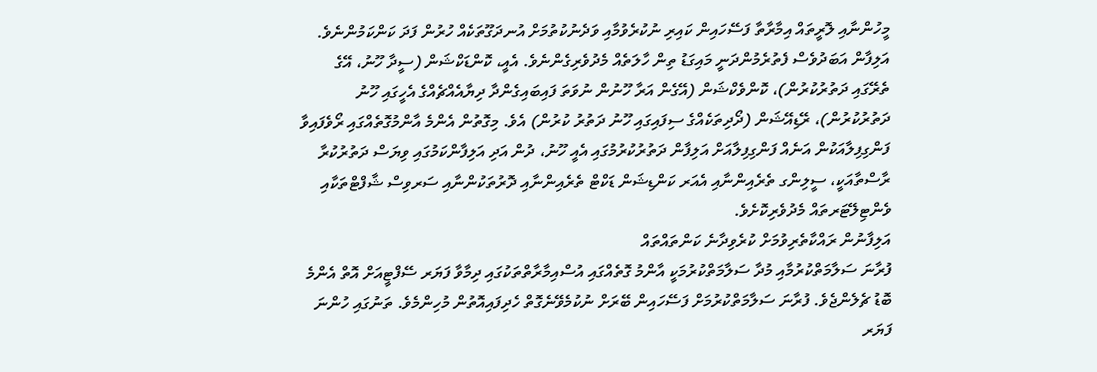މީހުންނާއި ލޮރީތައް އިމާރާތާ ފަސޭހައިން ކައިރި ނުކުރެވުމާއި ވަދެނުކުތުމަށް އުނދަގޫތަކެއް ހުރުން ފަދަ ކަންކަމުންނެވެ.
އަލިފާން އަބަދުވެސް ފެތުރެމުންދަނީ މައިގަޑު ތިން ހާލަތެއް މެދުވެރިގެންނެވެ. އެއީ، ކޮންޑަކްޝަން (ސީދާ ހޫނު، އޭގެ ތެރޭގައި ދަތުރުކުރުން)، ކޮންވެކްޝަން (އޭގެން އަރާ ހޫނުން ނުވަތަ ފައިބައިގެންދާ ދިޔާއެއްޗެއްގެ އެހީގައި ހޫނު ދަތުރުކުރުން)، ރޭޑިއޭޝަން (ދޯދިތަކެއްގެ ސިފައިގައި ހޫނު ދަތުރު ކުރުން) އެވެ. މިގޮތުން އެންމެ އާންމުގޮތެއްގައި ރޯވެފައިވާ ފަންގިފިލާއަކުން އަނެއް ފަންގިފިލާއަށް އަލިފާން ދަތުރުކުރުމުގައި އެއީ ހޫނު، ދުން އަދި އަލިފާންކަމުގައި ވިޔަސް ދަތުރުކުރާ ރާސްތާއަކީ، ސީލިންގ ތެރެއިންނާއި އެއަރ ކަންޑިޝަން ޑަކްޓް ތެރެއިންނާއި ދޮރުތަކުންނާއި ސަރވިސް ޝާފްޓްތަކާއި ވެންޓިލޭޓަރތައް މެދުވެރިކޮށެވެ.
އަލިފާނުން ރައްކާތެރިވުމަށް ކުރެވިދާނެ ކަންތައްތައް
ފުރާނަ ސަލާމަތްކުރުމާއި މުދާ ސަލާމަތްކުރުމަކީ އާންމު ގޮތެއްގައި އުސްއިމާރާތްތަކުގައި ދިމާވާ ފަޔަރ ސޭފްޓީއަށް އޮތް އެންމެ ބޮޑު ޗެލެންޖެވެ. ފުރާނަ ސަލާމަތްކުރުމަށް ފަސޭހައިން ބޭރަށް ނުކުމެވޭނެގޮތް ހެދިފައިއޮތުން މުހިންމެވެ. ތަނުގައި ހުންނަ ފަޔަރ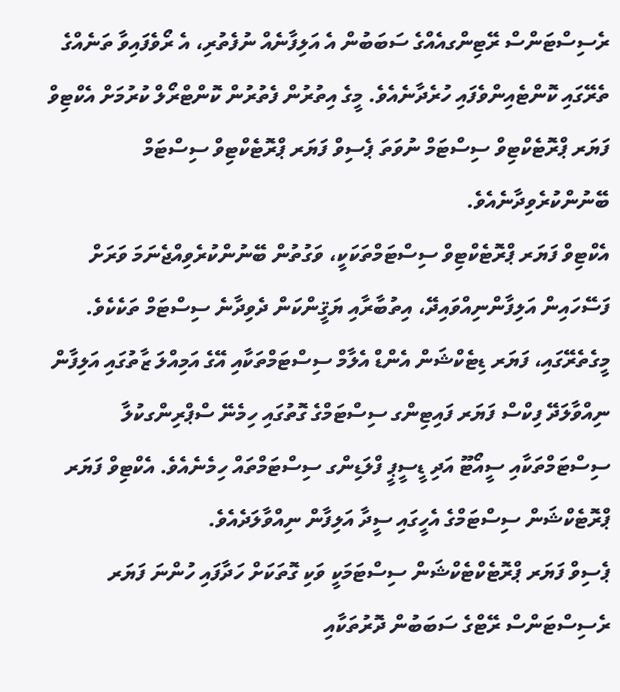ރެސިސްޓަންސް ރޭޓިންގއެއްގެ ސަބަބުން އެ އަލިފާނެއް ނުފެތުރި، އެ ރޯވެފައިވާ ތަނެއްގެ ތެރޭގައި ކޮންޓެއިންވެފައި ހުރެދާނެއެވެ. މީގެ އިތުރުން ފެތުރުން ކޮންޓްރޯލް ކުރުމަށް އެކްޓިވް ފަޔަރ ޕްރޮޓެކްޓިވް ސިސްޓަމް ނުވަތަ ޕެސިވް ފަޔަރ ޕްރޮޓެކްޓިވް ސިސްޓަމް ބޭނުންކުރެވިދާނެއެވެ.
އެކްޓިވް ފަޔަރ ޕްރޮޓެކްޓިވް ސިސްޓަމްތަކަކީ، ވަގުތުން ބޭނުންކުރެވިއްޖެނަމަ ވަރަށް ފަސޭހައިން އަލިފާންނިއްވައިދޭ، އިތުބާރާއި ޔަޤީންކަން ދެވިދާނެ ސިސްޓަމް ތަކެކެވެ. މީގެތެރޭގައި، ފަޔަރ ޑިޓެކްޝަން އެންޑް އެލާމް ސިސްޓަމްތަކާއި އޭގެ އަމިއްލަ ޒާތުގައި އަލިފާން ނިއްވާލަދޭ ފިކްސް ފަޔަރ ފައިޓިންގ ސިސްޓަމްގެ ގޮތުގައި ހިމެނޭ ސްޕްރިންގކުލާ ސިސްޓަމްތަކާއި ސީއޯޓޫ އަދި ޑީސީޕީ ފްލަޑިންގ ސިސްޓަމްތައް ހިމެނެއެވެ. އެކްޓިވް ފަޔަރ ޕްރޮޓެކްޝަން ސިސްޓަމްގެ އެހީގައި ސީދާ އަލިފާން ނިއްވާލަދެއެވެ.
ޕެސިވް ފަޔަރ ޕްރޮޓެކްޓެކްޝަން ސިސްޓަމަކީ ވަކި ގޮތަކަށް ހަދާފައި ހުންނަ ފަޔަރ ރެސިސްޓަންސް ރޭޓްގެ ސަބަބުން ދޮރުތަކާއި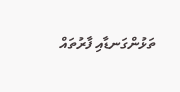ތަޅުންގަނޑާއި ފާރުތައް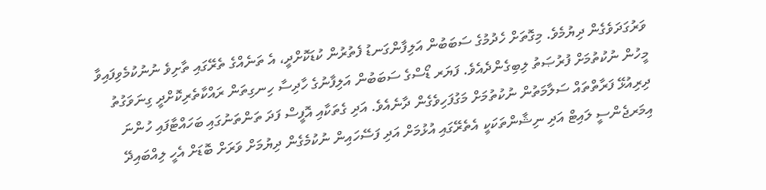ވަރުގަދަވެގެން ދިޔުމެވެ. މިގޮތަށް ހެދުމުގެ ސަބަބުން އަލިފާންގަނޑު ފެތުރުން ކުޑަކޮށްދީ، އެ ތަނެއްގެ ތެރޭގައި ތާށިވެ ނުނުކުމެވިފައިވާ މީހުން ނުކުތުމަށް ފުރުޞަތު ލިބިގެންދެއެވެ. ފަޔަރ ޑޯސްގެ ސަބަބުން އަލިފާނުގެ ހާދިސާ ހިނގިތަން ރައްކާތެރިކޮށްދީ ގިނަވަގުތު ދިރިއުޅޭ ފަރާތްތައް ސަލާމަތުން ނުކުތުމަށް މަގުފަހިވެގެން ދާނެއެވެ. އަދި ގެތަކާއި އޮފީސް ފަދަ ތަންތަނުގައި ބަހައްޓާފައި ހުންނަ އިމަރޖެންސީ ލައިޓް އަދި ނިޝާންތަކަކީ އެތެރޭގައި އުޅުމަށް އަދި ފަސޭހައިން ނުކުމެގެން ދިޔުމަށް ވަރަށް ބޮޑަށް އެހީ ލިއްބައިދޭ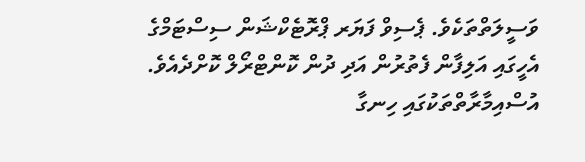ވަސީލަތްތަކެވެ. ޕެސިވް ފަޔަރ ޕްރޮޓެކްޝަން ސިސްޓަމްގެ އެހީގައި އަލިފާން ފެތުރުން އަދި ދުން ކޮންޓްރޯލް ކޮށްދެއެވެ.
އުސްއިމާރާތްތަކުގައި ހިނގާ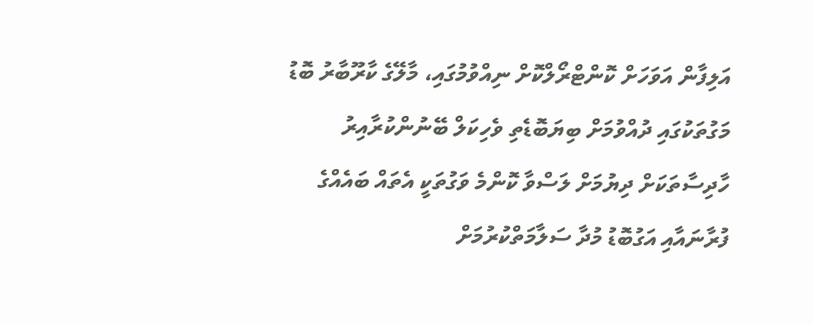އަލިފާން އަވަހަށް ކޮންޓްރޯލްކޮށް ނިއްވުމުގައި، މާލޭގެ ކާރޫބާރު ބޮޑު މަގުތަކުގައި ދުއްވުމަށް ބިޔަބޮޑެތި ވެހިކަލް ބޭނުންކުރާއިރު ހާދިސާތަކަށް ދިޔުމަށް ލަސްވާ ކޮންމެ ވަގުތަކީ އެތައް ބައެއްގެ ފުރާނައާއި އަގުބޮޑު މުދާ ސަލާމަތްކުރުމަށް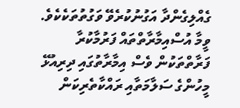ގެއްލިގެންދާ އަގުނުކުރެވޭ ވަގުތުތަކެކެވެ. ވީމާ އުސްއިމާރާތްތައް ފަރުމާކުރާ ފަރާތްތަކުން ވެސް އިމާރާތުގައި ދިރިއުޅޭ މީހުންގެ ސަލާމަތާއި ރައްކާތެރިކަން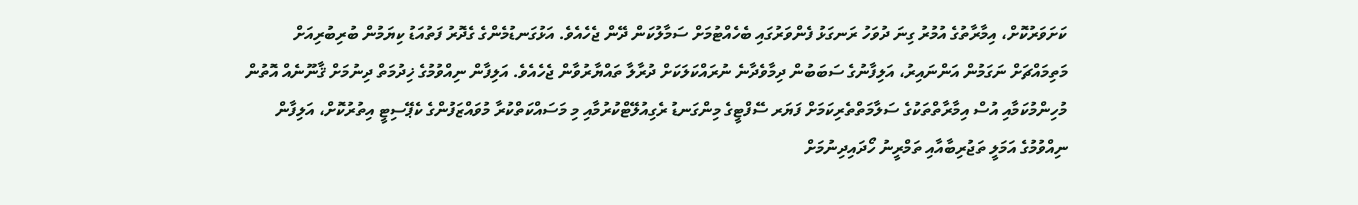ކަށަވަރުކޮށް، އިމާރާތުގެ އުމުރު ގިނަ ދުވަހު ރަނގަޅު ފެންވަރުގައި ބެހެއްޓުމަށް ސަމާލުކަން ދޭން ޖެހެއެވެ. އަޅުގަނޑުމެންގެ ގެދޮރު ފަތުއަޑު ކިޔަމުން ބުރިބުރިއަށް މަތިމައްޗަށް ނަގަމުން އަންނައިރު، އަލިފާނުގެ ސަބަބުން ދިމާވެދާނެ ނުރައްކަލަކަށް ދުރާލާ ތައްޔާރުވާން ޖެހެއެވެ. އަލިފާން ނިއްވުމުގެ ޚިދުމަތް ދިނުމަށް ޤާނޫނެއް އޮތުން މުހިންމުކަމާއި އުސް އިމާރާތްތަކުގެ ސަލާމަތްތެރިކަމަށް ފަޔަރ ސޭފްޓީގެ މިންގަނޑު ރެގިއުލޭޓްކުރުމާއި މި މަސައްކަތްކުރާ މުވައްޒަފުންގެ ކެޕޭސިޓީ އިތުރުކޮށް، އަލިފާން ނިއްވުމުގެ އަމަލީ ތަޖުރިބާއާއި ތަމްރީނު ހޯދައިދިނުމަށް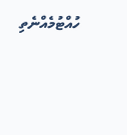ހުއްޓުމެއްނެތި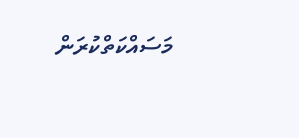މަސައްކަތްކުރަން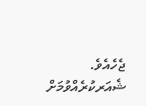ޖެހެއެވެ.
ޝެއަރކުރެއްވުމަށް